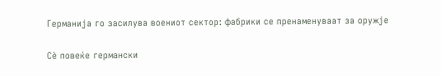Германија го засилува воениот сектор: фабрики се пренаменуваат за оружје

Сè повеќе германски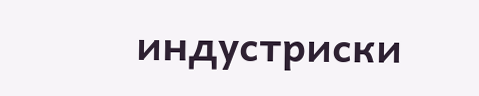индустриски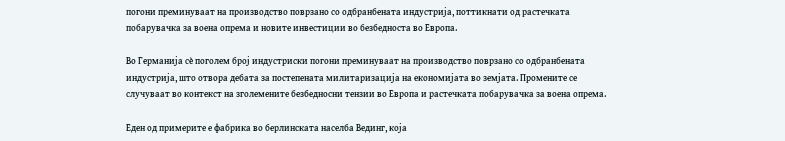погони преминуваат на производство поврзано со одбранбената индустрија, поттикнати од растечката побарувачка за воена опрема и новите инвестиции во безбедноста во Европа.

Во Германија сè поголем број индустриски погони преминуваат на производство поврзано со одбранбената индустрија, што отвора дебата за постепената милитаризација на економијата во земјата. Промените се случуваат во контекст на зголемените безбедносни тензии во Европа и растечката побарувачка за воена опрема.

Еден од примерите е фабрика во берлинската населба Вединг, која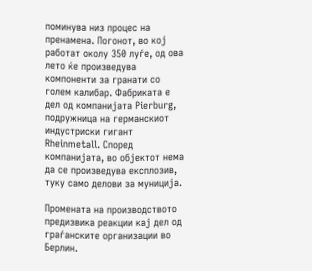поминува низ процес на пренамена. Погонот, во кој работат околу 350 луѓе, од ова лето ќе произведува компоненти за гранати со голем калибар. Фабриката е дел од компанијата Pierburg, подружница на германскиот индустриски гигант Rheinmetall. Според компанијата, во објектот нема да се произведува експлозив, туку само делови за муниција.

Промената на производството предизвика реакции кај дел од граѓанските организации во Берлин.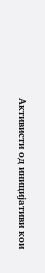Активисти од иницијативи кои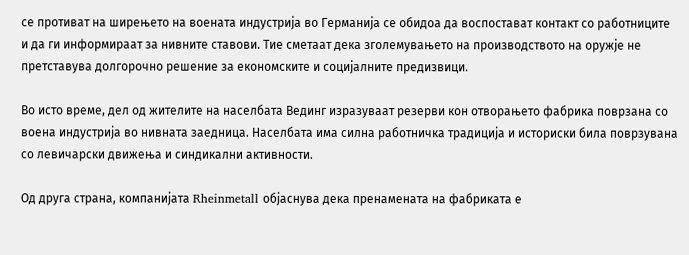се противат на ширењето на воената индустрија во Германија се обидоа да воспостават контакт со работниците и да ги информираат за нивните ставови. Тие сметаат дека зголемувањето на производството на оружје не претставува долгорочно решение за економските и социјалните предизвици.

Во исто време, дел од жителите на населбата Вединг изразуваат резерви кон отворањето фабрика поврзана со воена индустрија во нивната заедница. Населбата има силна работничка традиција и историски била поврзувана со левичарски движења и синдикални активности.

Од друга страна, компанијата Rheinmetall објаснува дека пренамената на фабриката е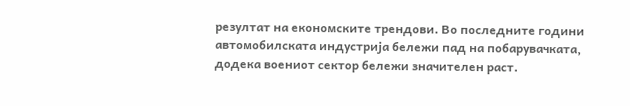резултат на економските трендови. Во последните години автомобилската индустрија бележи пад на побарувачката, додека воениот сектор бележи значителен раст.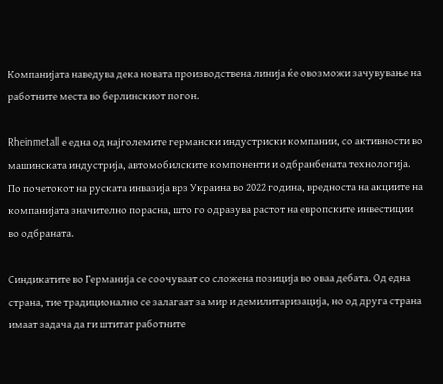Компанијата наведува дека новата производствена линија ќе овозможи зачувување на работните места во берлинскиот погон.

Rheinmetall е една од најголемите германски индустриски компании, со активности во машинската индустрија, автомобилските компоненти и одбранбената технологија. По почетокот на руската инвазија врз Украина во 2022 година, вредноста на акциите на компанијата значително порасна, што го одразува растот на европските инвестиции во одбраната.

Синдикатите во Германија се соочуваат со сложена позиција во оваа дебата. Од една страна, тие традиционално се залагаат за мир и демилитаризација, но од друга страна имаат задача да ги штитат работните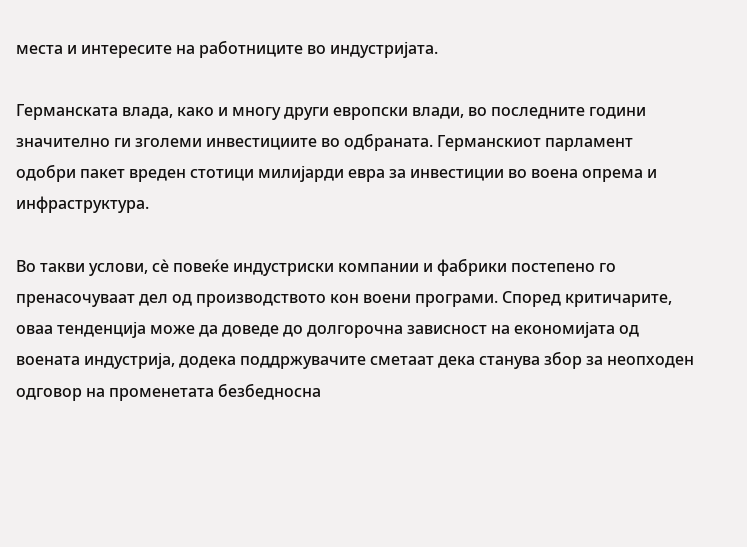места и интересите на работниците во индустријата.

Германската влада, како и многу други европски влади, во последните години значително ги зголеми инвестициите во одбраната. Германскиот парламент одобри пакет вреден стотици милијарди евра за инвестиции во воена опрема и инфраструктура.

Во такви услови, сè повеќе индустриски компании и фабрики постепено го пренасочуваат дел од производството кон воени програми. Според критичарите, оваа тенденција може да доведе до долгорочна зависност на економијата од воената индустрија, додека поддржувачите сметаат дека станува збор за неопходен одговор на променетата безбедносна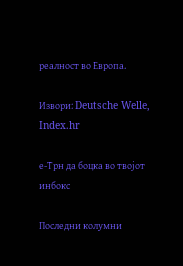реалност во Европа.

Извори: Deutsche Welle, Index.hr

е-Трн да боцка во твојот инбокс

Последни колумни